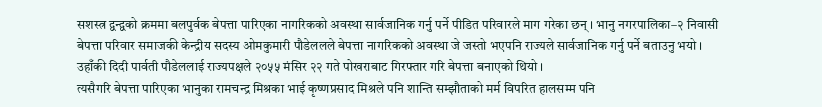सशस्त्र द्वन्द्वको क्रममा बलपुर्वक बेपत्ता पारिएका नागरिकको अवस्था सार्वजानिक गर्नु पर्ने पीडित परिवारले माग गरेका छन् । भानु नगरपालिका–२ निवासी बेपत्ता परिवार समाजकी केन्द्रीय सदस्य ओमकुमारी पौडेललले बेपत्ता नागरिकको अवस्था जे जस्तो भएपनि राज्यले सार्वजानिक गर्नु पर्ने बताउनु भयो । उहाँकी दिदी पार्वती पौडेललाई राज्यपक्षले २०५५ मंसिर २२ गते पोखराबाट गिरफ्तार गरि बेपत्ता बनाएको थियो ।
त्यसैगरि बेपत्ता पारिएका भानुका रामचन्द्र मिश्रका भाई कृष्णप्रसाद मिश्रले पनि शान्ति सम्झौताको मर्म विपरित हालसम्म पनि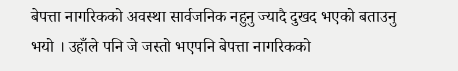बेपत्ता नागरिकको अवस्था सार्वजनिक नहुनु ज्यादै दुखद भएको बताउनु भयो । उहाँले पनि जे जस्तो भएपनि बेपत्ता नागरिकको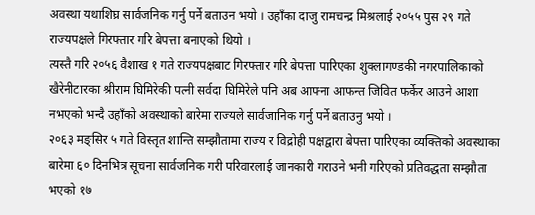अवस्था यथाशिघ्र सार्वजनिक गर्नु पर्ने बताउन भयो । उहाँका दाजु रामचन्द्र मिश्रलाई २०५५ पुस २९ गते राज्यपक्षले गिरफ्तार गरि बेपत्ता बनाएको थियो ।
त्यस्तै गरि २०५६ वैशाख १ गते राज्यपक्षबाट गिरफ्तार गरि बेपत्ता पारिएका शुक्लागण्डकी नगरपालिकाको खैरेनीटारका श्रीराम घिमिरेकी पत्नी सर्वदा घिमिरेले पनि अब आफ्ना आफन्त जिवित फर्केर आउने आशा नभएको भन्दै उहाँको अवस्थाको बारेमा राज्यले सार्वजानिक गर्नु पर्ने बताउनु भयो ।
२०६३ मङ्सिर ५ गते विस्तृत शान्ति सम्झौतामा राज्य र विद्रोही पक्षद्वारा बेपत्ता पारिएका व्यक्तिको अवस्थाका बारेमा ६० दिनभित्र सूचना सार्वजनिक गरी परिवारलाई जानकारी गराउने भनी गरिएको प्रतिवद्धता सम्झौता भएको १७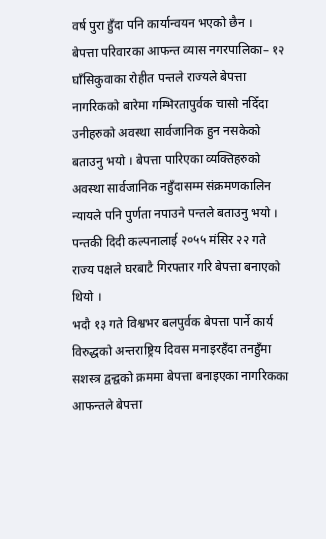वर्ष पुरा हुँदा पनि कार्यान्वयन भएको छैन ।
बेपत्ता परिवारका आफन्त व्यास नगरपालिका– १२ घाँसिकुवाका रोहीत पन्तले राज्यले बेपत्ता नागरिकको बारेमा गम्भिरतापुर्वक चासो नदिँदा उनीहरुको अवस्था सार्वजानिक हुन नसकेको बताउनु भयो । बेपत्ता पारिएका व्यक्तिहरुको अवस्था सार्वजानिक नहुँदासम्म संक्रमणकालिन न्यायले पनि पुर्णता नपाउने पन्तले बताउनु भयो । पन्तकी दिदी कल्पनालाई २०५५ मंसिर २२ गते राज्य पक्षले घरबाटै गिरफ्तार गरि बेपत्ता बनाएको थियो ।
भदौ १३ गते विश्वभर बलपुर्वक बेपत्ता पार्ने कार्य विरुद्धको अन्तराष्ट्रिय दिवस मनाइरहँदा तनहुँमा सशस्त्र द्वन्द्वको क्रममा बेपत्ता बनाइएका नागरिकका आफन्तले बेपत्ता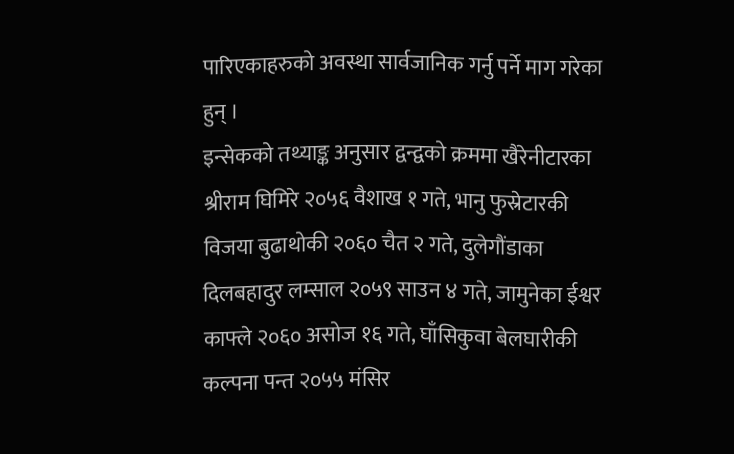पारिएकाहरुको अवस्था सार्वजानिक गर्नु पर्ने माग गरेका हुन् ।
इन्सेकको तथ्याङ्क अनुसार द्वन्द्वको क्रममा खैरेनीटारका श्रीराम घिमिरे २०५६ वैशाख १ गते, भानु फुस्रेटारकी विजया बुढाथोकी २०६० चैत २ गते, दुलेगौंडाका दिलबहादुर लम्साल २०५९ साउन ४ गते, जामुनेका ईश्वर काफ्ले २०६० असोज १६ गते, घाँसिकुवा बेलघारीकी कल्पना पन्त २०५५ मंसिर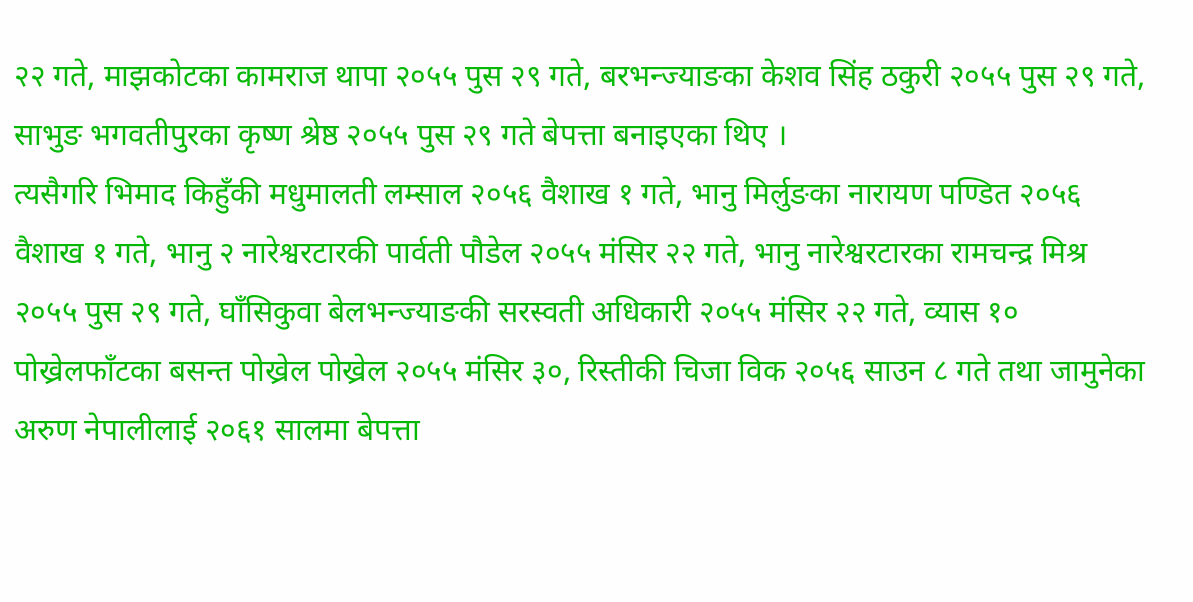२२ गते, माझकोटका कामराज थापा २०५५ पुस २९ गते, बरभन्ज्याङका केशव सिंह ठकुरी २०५५ पुस २९ गते, साभुङ भगवतीपुरका कृष्ण श्रेष्ठ २०५५ पुस २९ गते बेपत्ता बनाइएका थिए ।
त्यसैगरि भिमाद किहुँकी मधुमालती लम्साल २०५६ वैशाख १ गते, भानु मिर्लुङका नारायण पण्डित २०५६ वैशाख १ गते, भानु २ नारेश्वरटारकी पार्वती पौडेल २०५५ मंसिर २२ गते, भानु नारेश्वरटारका रामचन्द्र मिश्र २०५५ पुस २९ गते, घाँसिकुवा बेलभन्ज्याङकी सरस्वती अधिकारी २०५५ मंसिर २२ गते, व्यास १० पोख्रेलफाँटका बसन्त पोख्रेल पोख्रेल २०५५ मंसिर ३०, रिस्तीकी चिजा विक २०५६ साउन ८ गते तथा जामुनेका अरुण नेपालीलाई २०६१ सालमा बेपत्ता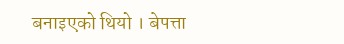बनाइएको थियो । बेपत्ता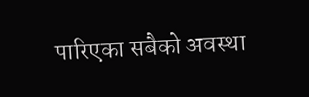पारिएका सबैको अवस्था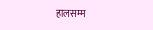हालसम्म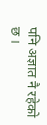पनि अज्ञात नै रहेको छ ।